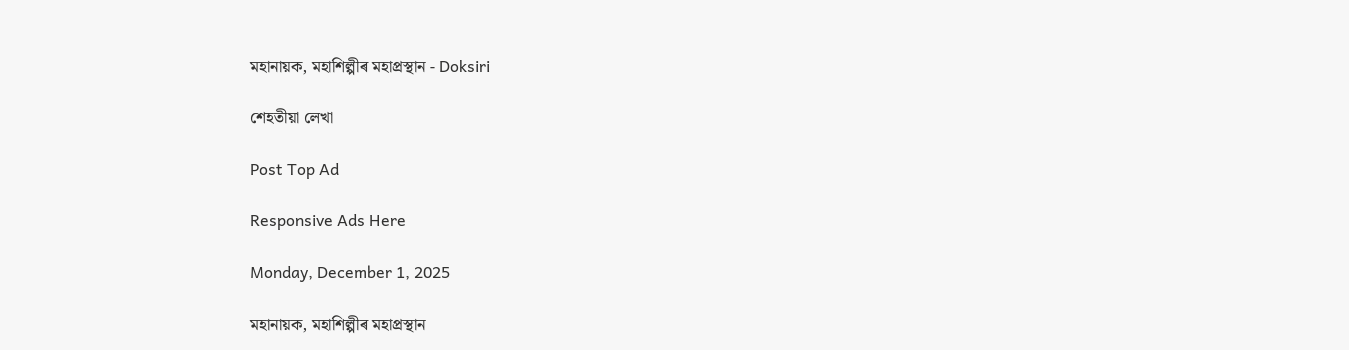মহানায়ক, মহাশিল্পীৰ মহাপ্ৰস্থান - Doksiri

শেহতীয়া লেখা

Post Top Ad

Responsive Ads Here

Monday, December 1, 2025

মহানায়ক, মহাশিল্পীৰ মহাপ্ৰস্থান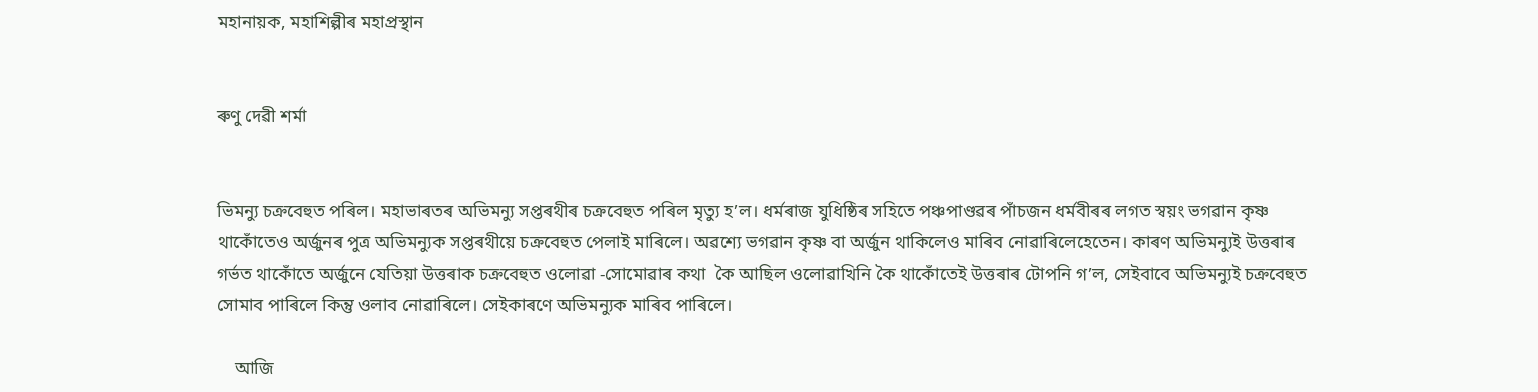মহানায়ক, মহাশিল্পীৰ মহাপ্ৰস্থান


ৰুণু দেৱী শৰ্মা


ভিমন্যু চক্ৰবেহুত পৰিল। মহাভাৰতৰ অভিমন্যু সপ্তৰথীৰ চক্ৰবেহুত পৰিল মৃত্যু হ’ল। ধৰ্মৰাজ যুধিষ্ঠিৰ সহিতে পঞ্চপাণ্ডৱৰ পাঁচজন ধৰ্মবীৰৰ লগত স্বয়ং ভগৱান কৃষ্ণ থাকোঁতেও অৰ্জুনৰ পুত্ৰ অভিমন্যুক সপ্তৰথীয়ে চক্ৰবেহুত পেলাই মাৰিলে। অৱশ্যে ভগৱান কৃষ্ণ বা অৰ্জুন থাকিলেও মাৰিব নোৱাৰিলেহেতেন। কাৰণ অভিমন্যুই উত্তৰাৰ গৰ্ভত থাকোঁতে অৰ্জুনে যেতিয়া উত্তৰাক চক্ৰবেহুত ওলোৱা -সোমোৱাৰ কথা  কৈ আছিল ওলোৱাখিনি কৈ থাকোঁতেই উত্তৰাৰ টোপনি গ’ল, সেইবাবে অভিমন্যুই চক্ৰবেহুত সোমাব পাৰিলে কিন্তু ওলাব নোৱাৰিলে। সেইকাৰণে অভিমন্যুক মাৰিব পাৰিলে।

    আজি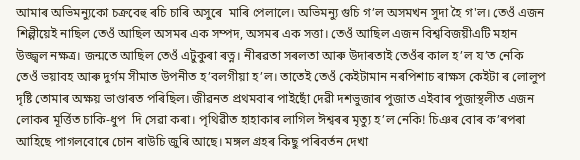আমাৰ অভিমন্যুকো চক্ৰবেহু ৰচি চাৰি অসুৰে  মাৰি পেলালে। অভিমন্যু গুচি গ’ল অসমখন সুদা হৈ গ'ল। তেওঁ এজন শিল্পীয়েই নাছিল তেওঁ আছিল অসমৰ এক সম্পদ, অসমৰ এক সত্তা। তেওঁ আছিল এজন বিশ্ববিজয়ীএটি মহান উজ্জ্বল নক্ষত্ৰ। জন্মতে আছিল তেওঁ এটুকুৰা ৰত্ন। নীৰৱতা সৰলতা আৰু উদাৰতাই তেওঁৰ কাল হ’ল য’ত নেকি তেওঁ ভয়াবহ আৰু দুৰ্গম সীমাত উপনীত হ’বলগীয়া হ’ল। তাতেই তেওঁ কেইটামান নৰপিশাচ ৰাক্ষস কেইটা ৰ লোলুপ দৃষ্টি তোমাৰ অক্ষয় ভাণ্ডাৰত পৰিছিল। জীৱনত প্ৰথমবাৰ পাইছোঁ দেৱী দশভুজাৰ পুজাত এইবাৰ পুজাস্থলীত এজন লোকৰ মূৰ্ত্তিত চাকি-ধুপ  দি সেৱা কৰা। পৃথিৱীত হাহাকাৰ লাগিল ঈশ্বৰৰ মৃত্যু হ’ল নেকি! চিঞৰ বোৰ ক’ৰপৰা আহিছে পাগলবোৰে চোন ৰাউচি জুৰি আছে। মঙ্গল গ্ৰহৰ কিছু পৰিবৰ্তন দেখা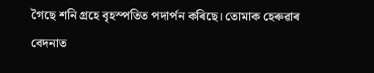গৈছে শনি গ্ৰহে বৃহস্পতিত পদাৰ্পন কৰিছে। তোমাক হেৰুৱাৰ বেদনাত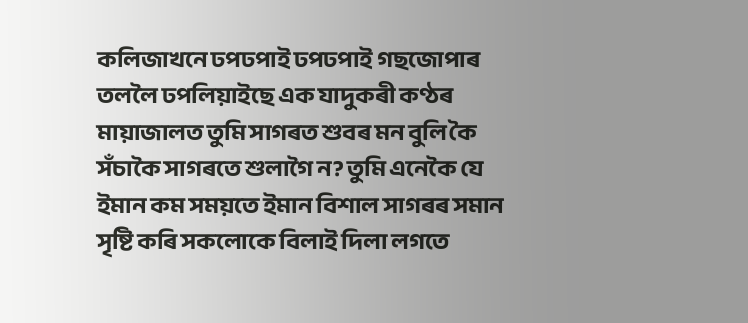কলিজাখনে ঢপঢপাই ঢপঢপাই গছজোপাৰ তললৈ ঢপলিয়াইছে এক যাদুকৰী কণ্ঠৰ মায়াজালত তুমি সাগৰত শুবৰ মন বুলি কৈ সঁচাকৈ সাগৰতে শুলাগৈ ন? তুমি এনেকৈ যে ইমান কম সময়তে ইমান বিশাল সাগৰৰ সমান সৃষ্টি কৰি সকলোকে বিলাই দিলা লগতে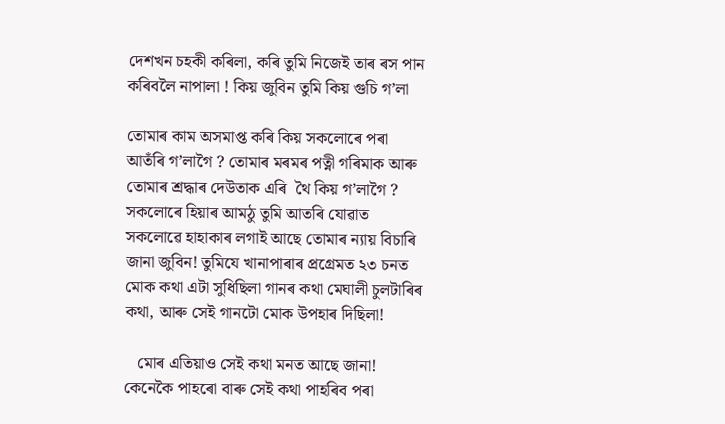দেশখন চহকী কৰিলা, কৰি তুমি নিজেই তাৰ ৰস পান কৰিবলৈ নাপালা ! কিয় জুবিন তুমি কিয় গুচি গ’লা

তোমাৰ কাম অসমাপ্ত কৰি কিয় সকলোৰে পৰা আতঁৰি গ’লাগৈ ? তোমাৰ মৰমৰ পত্নী গৰিমাক আৰু তোমাৰ শ্ৰদ্ধাৰ দেউতাক এৰি  থৈ কিয় গ’লাগৈ ? সকলোৰে হিয়াৰ আমঠু তুমি আতৰি যোৱাত সকলোৱে হাহাকাৰ লগাই আছে তোমাৰ ন্যায় বিচাৰি জানা জুবিন! তুমিযে খানাপাৰাৰ প্ৰগ্ৰেমত ২৩ চনত মোক কথা এটা সুধিছিলা গানৰ কথা মেঘালী চুলটাৰিৰ কথা, আৰু সেই গানটো মোক উপহাৰ দিছিলা!

   মোৰ এতিয়াও সেই কথা মনত আছে জানা! কেনেকৈ পাহৰো বাৰু সেই কথা পাহৰিব পৰা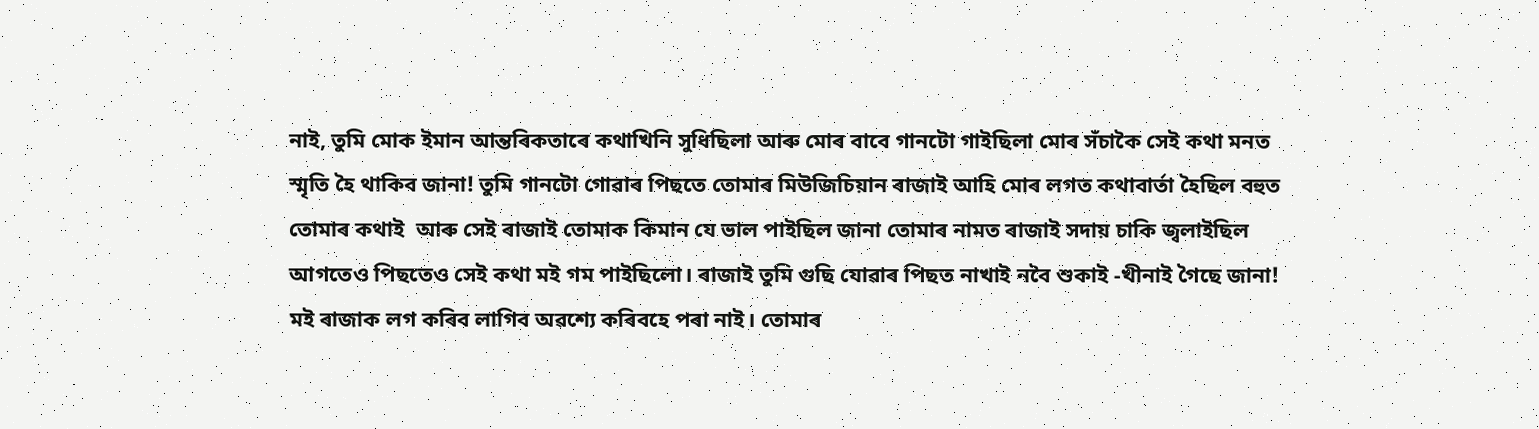নাই, তুমি মোক ইমান আন্তৰিকতাৰে কথাখিনি সুধিছিলা আৰু মোৰ বাবে গানটো গাইছিলা মোৰ সঁচাকৈ সেই কথা মনত স্মৃতি হৈ থাকিব জানা! তুমি গানটো গোৱাৰ পিছতে তোমাৰ মিউজিচিয়ান ৰাজাই আহি মোৰ লগত কথাবাৰ্তা হৈছিল বহুত তোমাৰ কথাই  আৰু সেই ৰাজাই তোমাক কিমান যে ভাল পাইছিল জানা তোমাৰ নামত ৰাজাই সদায় চাকি জ্বলাইছিল আগতেও পিছতেও সেই কথা মই গম পাইছিলো। ৰাজাই তুমি গুছি যোৱাৰ পিছত নাখাই নবৈ শুকাই -খীনাই গৈছে জানা! মই ৰাজাক লগ কৰিব লাগিব অৱশ্যে কৰিবহে পৰা নাই। তোমাৰ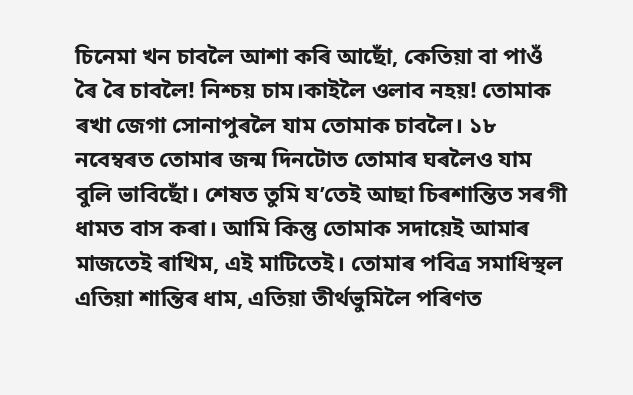চিনেমা খন চাবলৈ আশা কৰি আছোঁ, কেতিয়া বা‌‌ পাওঁ ৰৈ ৰৈ চাবলৈ! নিশ্চয় চাম।কাইলৈ ওলাব নহয়! তোমাক ৰখা জেগা সোনাপুৰলৈ যাম তোমাক চাবলৈ। ১৮ নবেম্বৰত তোমাৰ জন্ম দিনটোত তোমাৰ ঘৰলৈও যাম বুলি ভাবিছোঁ। শেষত তুমি য’তেই আছা চিৰশান্তিত সৰগী ধামত বাস কৰা। আমি কিন্তু তোমাক সদায়েই আমাৰ মাজতেই ৰাখিম, এই মাটিতেই। তোমাৰ পবিত্ৰ সমাধিস্থল এতিয়া শান্তিৰ ধাম, এতিয়া তীৰ্থভুমিলৈ পৰিণত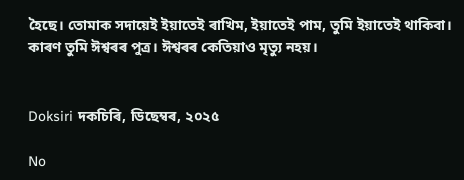হৈছে। তোমাক সদায়েই ইয়াতেই ৰাখিম, ইয়াতেই পাম, তুমি ইয়াতেই থাকিবা। কাৰণ তুমি ঈশ্বৰৰ পুত্ৰ। ঈশ্বৰৰ কেতিয়াও মৃত্যু নহয়।


Doksiri দকচিৰি, ডিছেম্বৰ, ২০২৫

No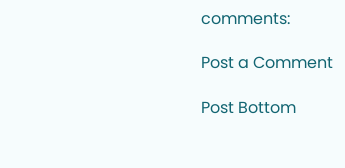comments:

Post a Comment

Post Bottom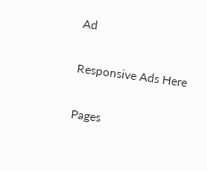Ad

Responsive Ads Here

Pages